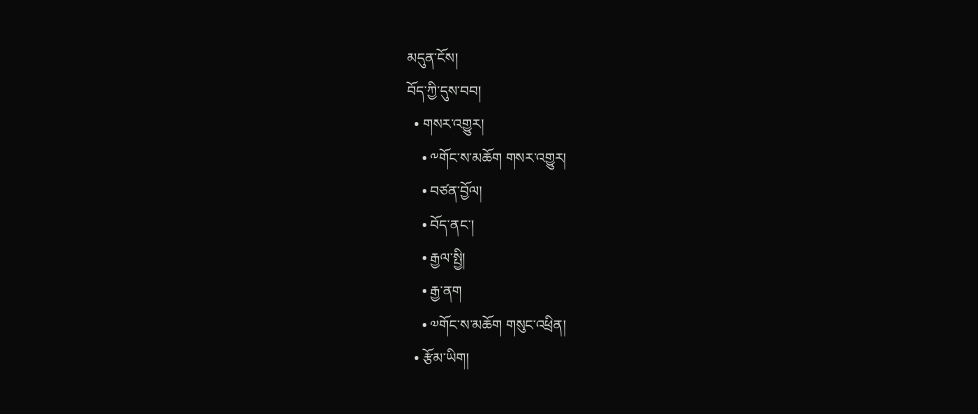མདུན་ངོས།
བོད་ཀྱི་དུས་བབ།
  • གསར་འགྱུར།
    • ༸གོང་ས་མཆོག གསར་འགྱུར།
    • བཙན་བྱོལ།
    • བོད་ནང་།
    • རྒྱལ་སྤྱི།
    • རྒྱ་ནག
    • ༧གོང་ས་མཆོག གསུང་འཕྲིན།
  • རྩོམ་ཡིག།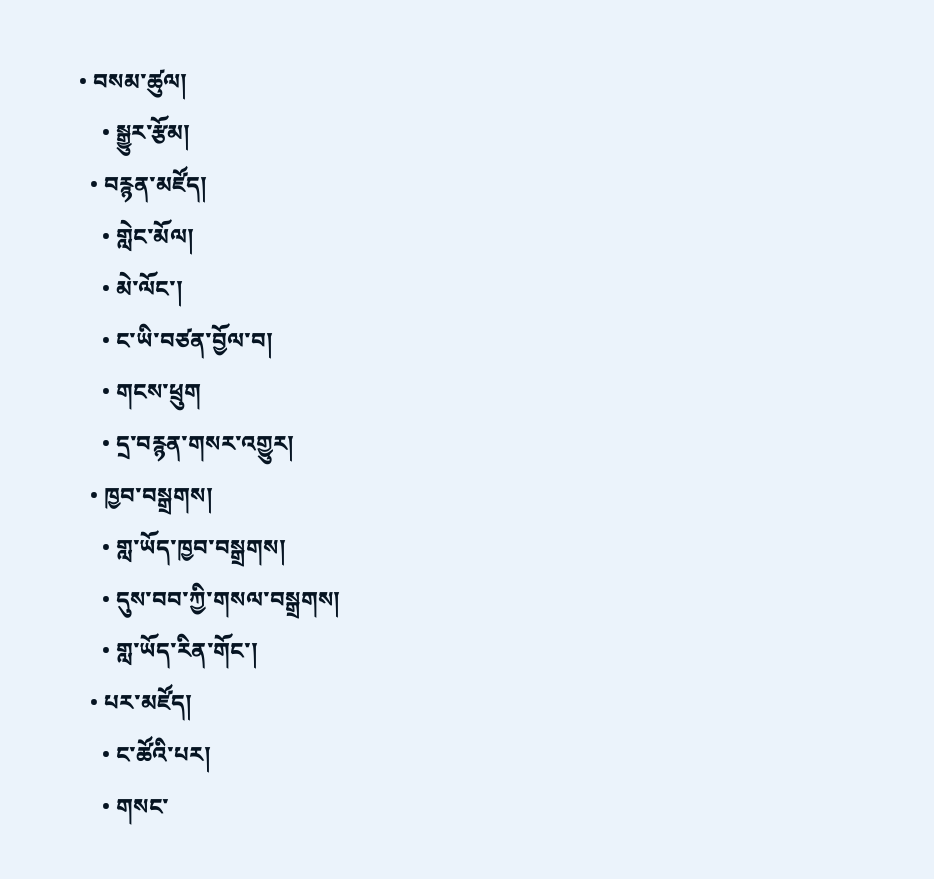• བསམ་ཚུལ།
    • སྒྱུར་རྩོམ།
  • བརྙན་མཛོད།
    • གླེང་མོལ།
    • མེ་ལོང་།
    • ང་ཡི་བཙན་བྱོལ་བ།
    • གངས་ཕྲུག
    • དྲ་བརྙན་གསར་འགྱུར།
  • ཁྱབ་བསྒྲགས།
    • གླ་ཡོད་ཁྱབ་བསྒྲགས།
    • དུས་བབ་ཀྱི་གསལ་བསྒྲགས།
    • གླ་ཡོད་རིན་གོང་།
  • པར་མཛོད།
    • ང་ཚོའི་པར།
    • གསང་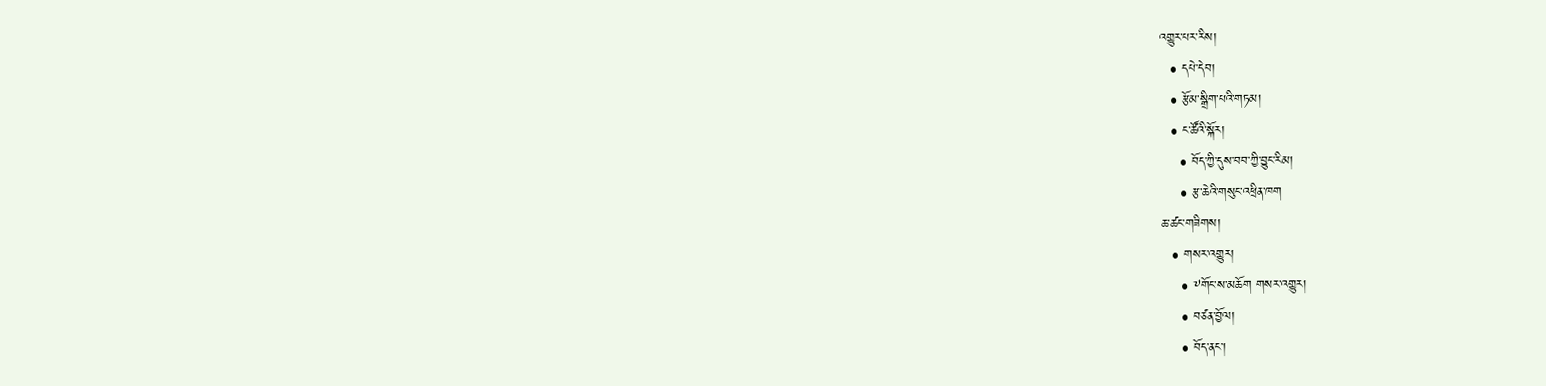འགྱུར་པར་རིས།
  • དཔེ་དེབ།
  • རྩོམ་སྒྲིག་པའི་གཏམ།
  • ང་ཚོའི་སྐོར།
    • བོད་ཀྱི་དུས་བབ་ཀྱི་བྱུང་རིམ།
    • རྩ་ཆེའི་གསུང་འཕྲིན་ཁག
ཆ་ཚང་གཟིགས།
  • གསར་འགྱུར།
    • ༸གོང་ས་མཆོག གསར་འགྱུར།
    • བཙན་བྱོལ།
    • བོད་ནང་།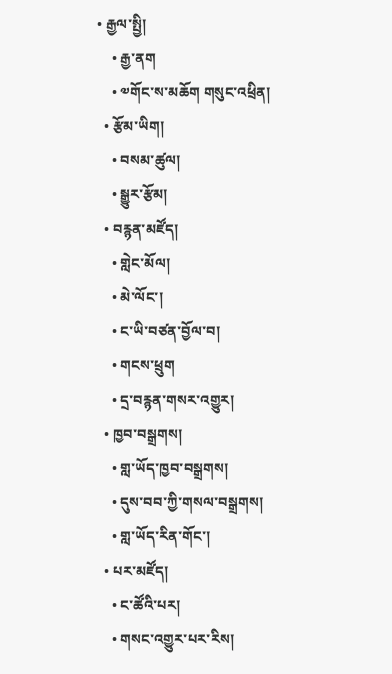• རྒྱལ་སྤྱི།
    • རྒྱ་ནག
    • ༧གོང་ས་མཆོག གསུང་འཕྲིན།
  • རྩོམ་ཡིག།
    • བསམ་ཚུལ།
    • སྒྱུར་རྩོམ།
  • བརྙན་མཛོད།
    • གླེང་མོལ།
    • མེ་ལོང་།
    • ང་ཡི་བཙན་བྱོལ་བ།
    • གངས་ཕྲུག
    • དྲ་བརྙན་གསར་འགྱུར།
  • ཁྱབ་བསྒྲགས།
    • གླ་ཡོད་ཁྱབ་བསྒྲགས།
    • དུས་བབ་ཀྱི་གསལ་བསྒྲགས།
    • གླ་ཡོད་རིན་གོང་།
  • པར་མཛོད།
    • ང་ཚོའི་པར།
    • གསང་འགྱུར་པར་རིས།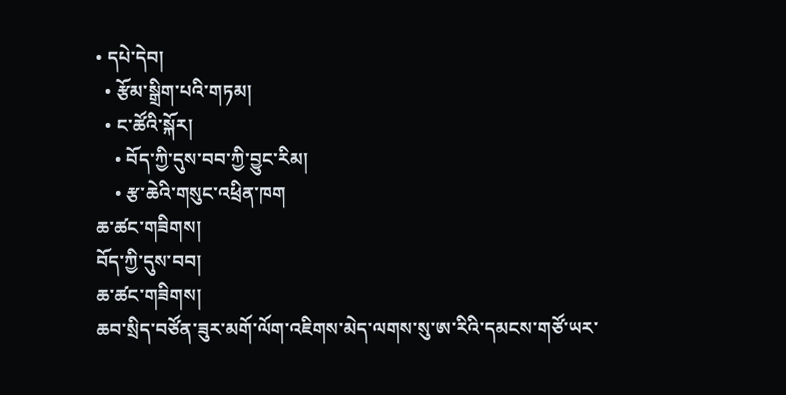• དཔེ་དེབ།
  • རྩོམ་སྒྲིག་པའི་གཏམ།
  • ང་ཚོའི་སྐོར།
    • བོད་ཀྱི་དུས་བབ་ཀྱི་བྱུང་རིམ།
    • རྩ་ཆེའི་གསུང་འཕྲིན་ཁག
ཆ་ཚང་གཟིགས།
བོད་ཀྱི་དུས་བབ།
ཆ་ཚང་གཟིགས།
ཆབ་སྲིད་བཙོན་ཟུར་མགོ་ལོག་འཇིགས་མེད་ལགས་སུ་ཨ་རིའི་དམངས་གཙོ་ཡར་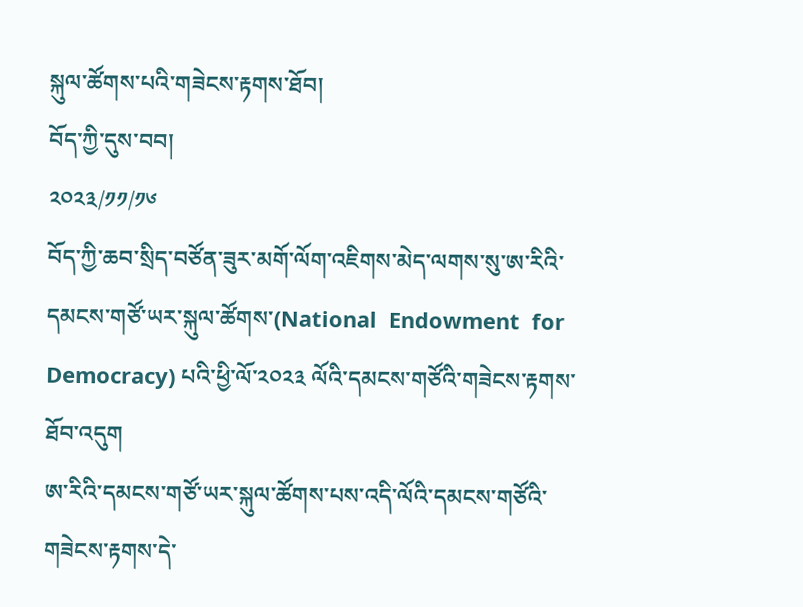སྐུལ་ཚོགས་པའི་གཟེངས་རྟགས་ཐོབ།
བོད་ཀྱི་དུས་བབ།
༢༠༢༣/༡༡/༡༦
བོད་ཀྱི་ཆབ་སྲིད་བཙོན་ཟུར་མགོ་ལོག་འཇིགས་མེད་ལགས་སུ་ཨ་རིའི་དམངས་གཙོ་ཡར་སྐུལ་ཚོགས་(National  Endowment  for Democracy) པའི་ཕྱི་ལོ་༢༠༢༣ ལོའི་དམངས་གཙོའི་གཟེངས་རྟགས་ཐོབ་འདུག
ཨ་རིའི་དམངས་གཙོ་ཡར་སྐུལ་ཚོགས་པས་འདི་ལོའི་དམངས་གཙོའི་གཟེངས་རྟགས་དེ་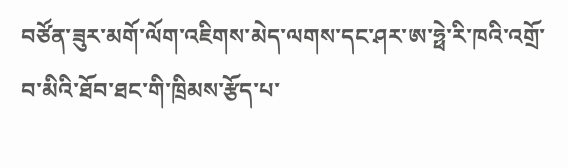བཙོན་ཟུར་མགོ་ལོག་འཇིགས་མེད་ལགས་དང་ཤར་ཨ་ཧྥེ་རི་ཁའི་འགྲོ་བ་མིའི་ཐོབ་ཐང་གི་ཁྲིམས་རྩོད་པ་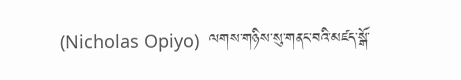(Nicholas Opiyo)  ལགས་གཉིས་སུ་གནང་བའི་མཛད་སྒོ་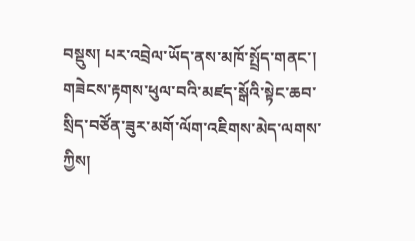བསྡུས། པར་འབྲེལ་ཡོད་ནས་མཁོ་སྤྲོད་གནང་།
གཟེངས་རྟགས་ཕུལ་བའི་མཛད་སྒོའི་སྟེང་ཆབ་སྲིད་བཙོན་ཟུར་མགོ་ལོག་འཇིགས་མེད་ལགས་ཀྱིས།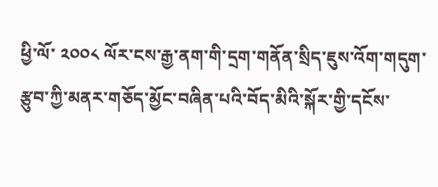ཕྱི་ལོ་ ༢༠༠༨ ལོར་ངས་རྒྱ་ནག་གི་དྲག་གནོན་སྲིད་ཇུས་འོག་གདུག་རྩུབ་ཀྱི་མནར་གཅོད་མྱོང་བཞིན་པའི་བོད་མིའི་སྐོར་གྱི་དངོས་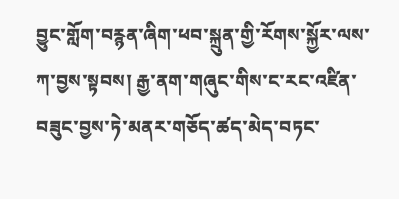བྱུང་གློག་བརྙན་ཞིག་ཕབ་སྐྲུན་གྱི་རོགས་སྐྱོར་ལས་ཀ་བྱས་སྟབས། རྒྱ་ནག་གཞུང་གིས་ང་རང་འཛིན་བཟུང་བྱས་ཏེ་མནར་གཅོད་ཚད་མེད་བཏང་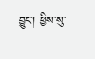བྱུང་། ཕྱིས་སུ་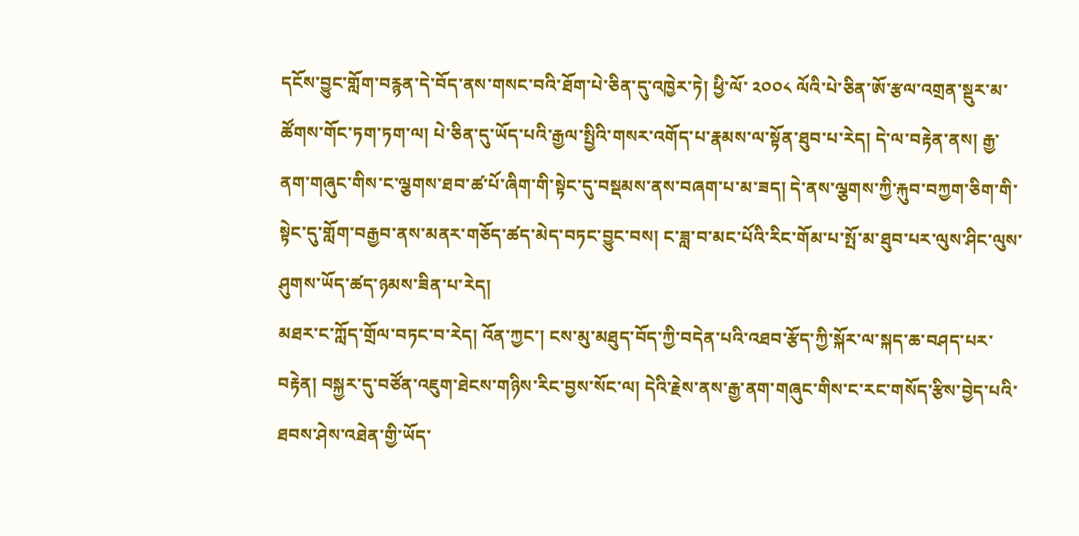དངོས་བྱུང་གློག་བརྙན་དེ་བོད་ནས་གསང་བའི་ཐོག་པེ་ཅིན་དུ་འཁྱེར་ཏེ། ཕྱི་ལོ་ ༢༠༠༨ ལོའི་པེ་ཅིན་ཨོ་རྩལ་འགྲན་སྡུར་མ་ཚོགས་གོང་ཏག་ཏག་ལ། པེ་ཅིན་དུ་ཡོད་པའི་རྒྱལ་སྤྱིའི་གསར་འགོད་པ་རྣམས་ལ་སྟོན་ཐུབ་པ་རེད། དེ་ལ་བརྟེན་ནས། རྒྱ་ནག་གཞུང་གིས་ང་ལྕགས་ཐབ་ཚ་པོ་ཞིག་གི་སྟེང་དུ་བསྡམས་ནས་བཞག་པ་མ་ཟད། དེ་ནས་ལྕགས་ཀྱི་རྐུབ་བཀྱག་ཅིག་གི་སྟེང་དུ་གློག་བརྒྱབ་ནས་མནར་གཅོད་ཚད་མེད་བཏང་བྱུང་བས། ང་ཟླ་བ་མང་པོའི་རིང་གོམ་པ་སྤོ་མ་ཐུབ་པར་ལུས་ཤིང་ལུས་ཤུགས་ཡོད་ཚད་ཉམས་ཟིན་པ་རེད།
མཐར་ང་ཀློད་གྲོལ་བཏང་བ་རེད། འོན་ཀྱང་། ངས་མུ་མཐུད་བོད་ཀྱི་བདེན་པའི་འཐབ་རྩོད་ཀྱི་སྐོར་ལ་སྐད་ཆ་བཤད་པར་བརྟེན། བསྐྱར་དུ་བཙོན་འཇུག་ཐེངས་གཉིས་རིང་བྱས་སོང་ལ། དེའི་རྗེས་ནས་རྒྱ་ནག་གཞུང་གིས་ང་རང་གསོད་རྩིས་བྱེད་པའི་ཐབས་ཤེས་འཐེན་གྱི་ཡོད་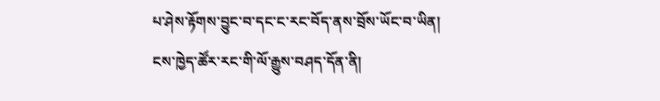པ་ཤེས་རྟོགས་བྱུང་བ་དང་ང་རང་བོད་ནས་བྲོས་ཡོང་བ་ཡིན། ངས་ཁྱེད་ཚོར་རང་གི་ལོ་རྒྱུས་བཤད་དོན་ནི།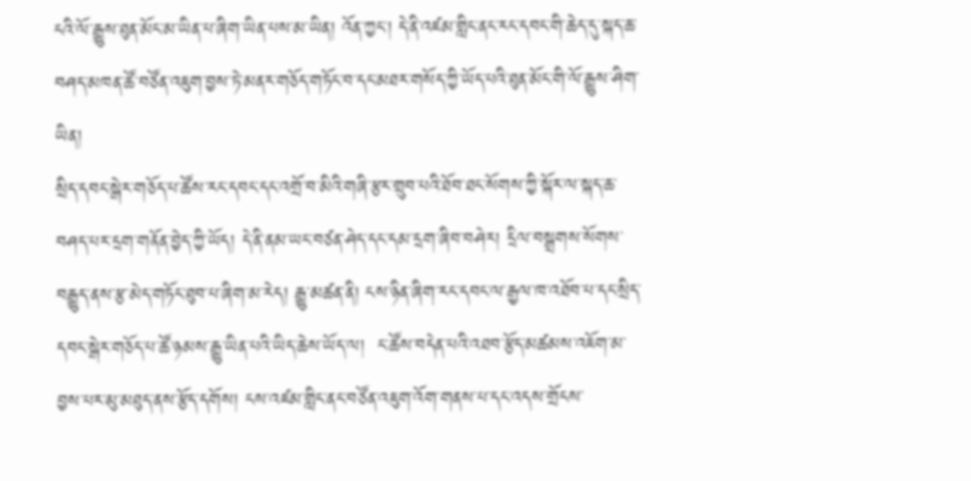ངའི་ལོ་རྒྱུས་ཐུན་མོང་མ་ཡིན་པ་ཞིག་ཡིན་པས་མ་ཡིན། འོན་ཀྱང་། དེ་ནི་འཛམ་གླིང་ནང་རང་དབང་གི་ཆེད་དུ་སྐད་ཆ་བཤད་མཁན་ཚོ་བཙོན་འཇུག་བྱས་ཏེ་མནར་གཅོད་གཏོང་བ་དང་མཐར་གསོད་ཀྱི་ཡོད་པའི་ཐུན་མོང་གི་ལོ་རྒྱུས་ཤིག་ཡིན།
སྲིད་དབང་སྒེར་གཅོད་པ་ཚོས་རང་དབང་དང་འགྲོ་བ་མིའི་གཞི་རྩར་གྲུབ་པའི་ཐོབ་ཐང་སོགས་ཀྱི་སྐོར་ལ་སྐད་ཆ་བཤད་པར་དྲག་གནོན་བྱེད་ཀྱི་ཡོད། དེ་ནི་ནམ་ཡང་བཙན་ཤེད་དང་དམ་དྲག་ཞིབ་བཤེར། དྲིལ་བསྒྲགས་སོགས་བརྒྱུད་ནས་རྩ་མེད་གཏོང་ཐུབ་པ་ཞིག་མ་རེད། རྒྱུ་མཚན་ནི། ངས་ཉིན་ཞིག་རང་དབང་ལ་རྒྱལ་ཁ་འཐོབ་པ་དང་སྲིད་དབང་སྒེར་གཅོད་པ་ཚོ་ཉམས་རྒྱུ་ཡིན་པའི་ཡིད་ཆེས་ཡོད་ལ།  ང་ཚོས་བདེན་པའི་འཐབ་རྩོད་མཚམས་འཇོག་མ་བྱས་པར་མུ་མཐུད་ནས་རྩོད་དགོས། ངས་འཛམ་གླིང་ནང་བཙོན་འཇུག་འོག་གནས་པ་དང་འདས་གྲོངས་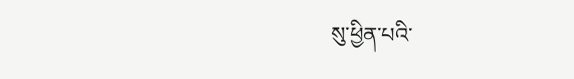སུ་ཕྱིན་པའི་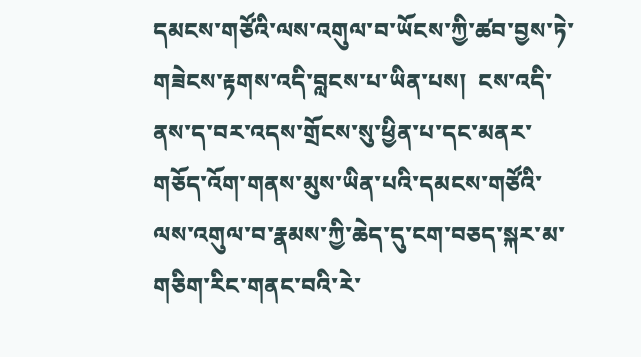དམངས་གཙོའི་ལས་འགུལ་བ་ཡོངས་ཀྱི་ཚབ་བྱས་ཏེ་གཟེངས་རྟགས་འདི་བླངས་པ་ཡིན་པས།  ངས་འདི་ནས་ད་བར་འདས་གྲོངས་སུ་ཕྱིན་པ་དང་མནར་གཅོད་འོག་གནས་མུས་ཡིན་པའི་དམངས་གཙོའི་ལས་འགུལ་བ་རྣམས་ཀྱི་ཆེད་དུ་ངག་བཅད་སྐར་མ་གཅིག་རིང་གནང་བའི་རེ་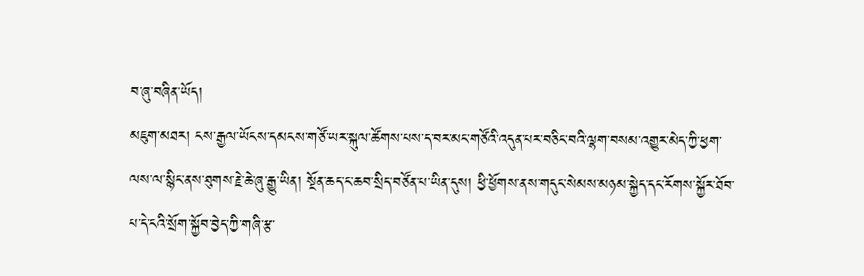བ་ཞུ་བཞིན་ཡོད།
མཇུག་མཐར། ངས་རྒྱལ་ཡོངས་དམངས་གཙོ་ཡར་སྐུལ་ཚོགས་པས་ད་བར་མང་གཙོའི་འདུན་པར་བཅིང་བའི་ལྷག་བསམ་འགྱུར་མེད་ཀྱི་ཕྱག་ལས་ལ་སྙིང་ནས་ཐུགས་རྗེ་ཆེ་ཞུ་རྒྱུ་ཡིན། སྔོན་ཆད་ང་ཆབ་སྲིད་བཙོན་པ་ཡིན་དུས། ཕྱི་ཕྱོགས་ནས་གདུང་སེམས་མཉམ་སྐྱེད་དང་རོགས་སྐྱོར་ཐོབ་པ་དེ་ངའི་སྲོག་སྐྱོབ་བྱེད་ཀྱི་གཞི་རྩ་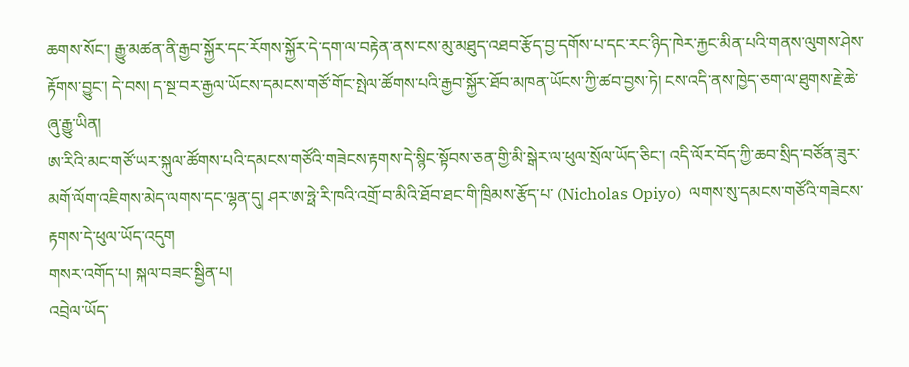ཆགས་སོང་། རྒྱུ་མཚན་ནི་རྒྱབ་སྐྱོར་དང་རོགས་སྐྱོར་དེ་དག་ལ་བརྟེན་ནས་ངས་མུ་མཐུད་འཐབ་རྩོད་བྱ་དགོས་པ་དང་རང་ཉིད་ཁེར་རྐྱང་མིན་པའི་གནས་ལུགས་ཤེས་རྟོགས་བྱུང་། དེ་བས། ད་སྔ་བར་རྒྱལ་ཡོངས་དམངས་གཙོ་གོང་སྤེལ་ཚོགས་པའི་རྒྱབ་སྐྱོར་ཐོབ་མཁན་ཡོངས་ཀྱི་ཚབ་བྱས་ཏེ། ངས་འདི་ནས་ཁྱེད་ཅག་ལ་ཐུགས་རྗེ་ཆེ་ཞུ་རྒྱུ་ཡིན།
ཨ་རིའི་མང་གཙོ་ཡར་སྐུལ་ཚོགས་པའི་དམངས་གཙོའི་གཟེངས་རྟགས་དེ་སྙིང་སྟོབས་ཅན་གྱི་མི་སྒེར་ལ་ཕུལ་སྲོལ་ཡོད་ཅིང་། འདི་ལོར་བོད་ཀྱི་ཆབ་སྲིད་བཙོན་ཟུར་མགོ་ལོག་འཇིགས་མེད་ལགས་དང་ལྷན་དུ། ཤར་ཨ་ཧྥེ་རི་ཁའི་འགྲོ་བ་མིའི་ཐོབ་ཐང་གི་ཁྲིམས་རྩོད་པ་ (Nicholas Opiyo)  ལགས་སུ་དམངས་གཙོའི་གཟེངས་རྟགས་དེ་ཕུལ་ཡོད་འདུག
གསར་འགོད་པ། སྐལ་བཟང་སྦྱིན་པ།
འབྲེལ་ཡོད་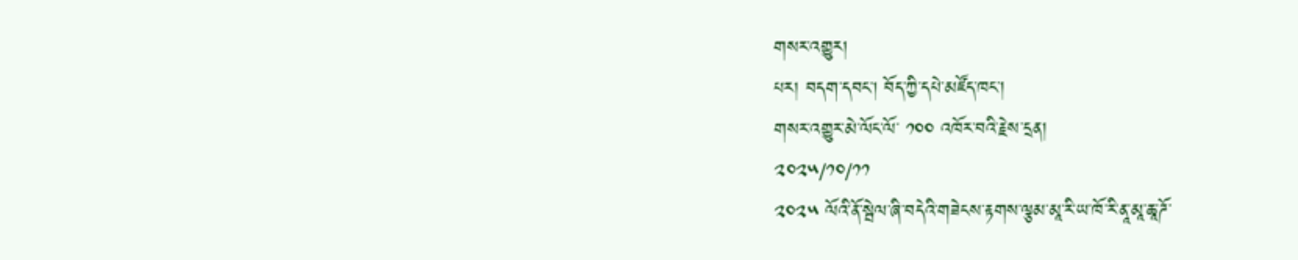གསར་འགྱུར།
པར། བདག་དབང་། བོད་ཀྱི་དཔེ་མཛོད་ཁང་།
གསར་འགྱུར་མེ་ལོང་ལོ་ ༡༠༠ འཁོར་བའི་རྗེས་དྲན།
༢༠༢༥/༡༠/༡༡
༢༠༢༥ ལོའི་ནོ་སྦེལ་ཞི་བདེའི་གཟེངས་རྟགས་ལྕམ་མཱ་རི་ཡ་ཁོ་རི་ནཱ་མཱ་ཆཱ་ཌོ་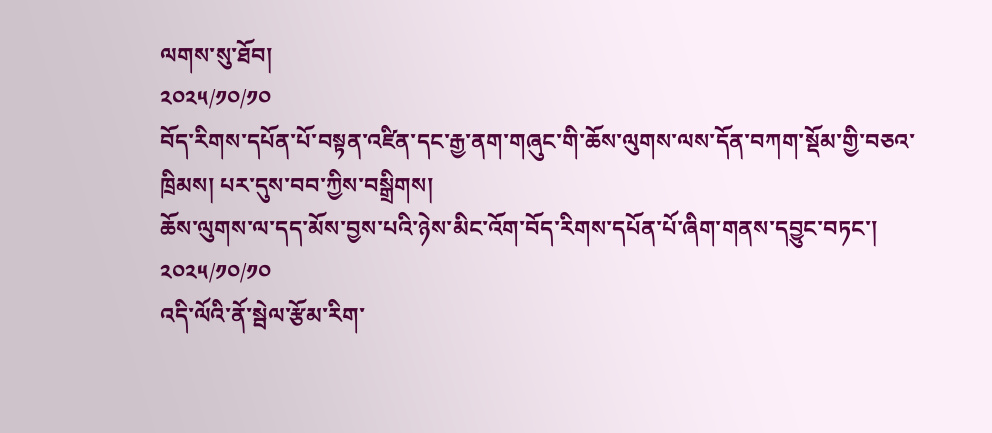ལགས་སུ་ཐོབ།
༢༠༢༥/༡༠/༡༠
བོད་རིགས་དཔོན་པོ་བསྟན་འཛིན་དང་རྒྱ་ནག་གཞུང་གི་ཆོས་ལུགས་ལས་དོན་བཀག་སྡོམ་གྱི་བཅའ་ཁྲིམས། པར་དུས་བབ་ཀྱིས་བསྒྲིགས།
ཆོས་ལུགས་ལ་དད་མོས་བྱས་པའི་ཉེས་མིང་འོག་བོད་རིགས་དཔོན་པོ་ཞིག་གནས་དབྱུང་བཏང་།
༢༠༢༥/༡༠/༡༠
འདི་ལོའི་ནོ་སྦེལ་རྩོམ་རིག་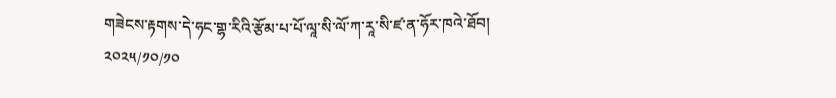གཟེངས་རྟགས་དེ་ཧང་གྷ་རིའི་རྩོམ་པ་པོ་ལཱ་སི་ལོ་ཀ་རཱ་སི་ཛ་ན་ཧོར་ཁའེ་ཐོབ།
༢༠༢༥/༡༠/༡༠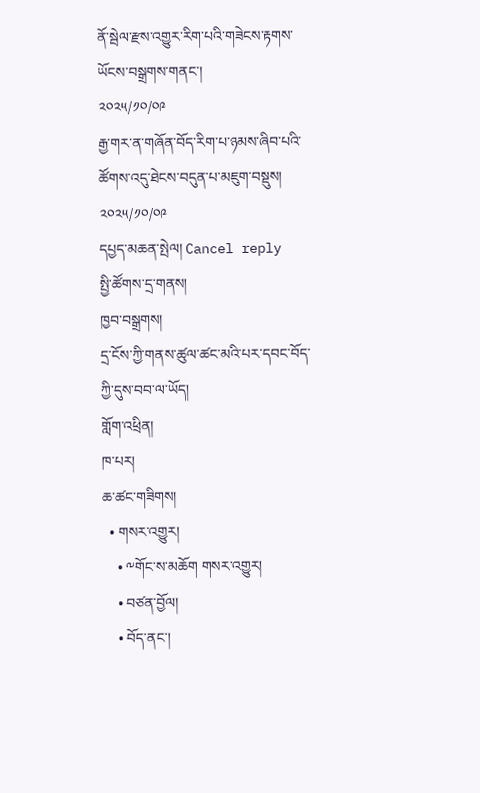ནོ་སྦེལ་རྫས་འགྱུར་རིག་པའི་གཟེངས་རྟགས་ཡོངས་བསྒྲགས་གནང་།
༢༠༢༥/༡༠/༠༩
རྒྱ་གར་ན་གཞོན་བོད་རིག་པ་ཉམས་ཞིབ་པའི་ཚོགས་འདུ་ཐེངས་བདུན་པ་མཇུག་བསྡུས།
༢༠༢༥/༡༠/༠༩
དཔྱད་མཆན་སྤེལ། Cancel reply
སྤྱི་ཚོགས་དྲ་གནས།
ཁྱབ་བསྒྲགས།
དྲ་ངོས་ཀྱི་གནས་ཚུལ་ཚང་མའི་པར་དབང་བོད་ཀྱི་དུས་བབ་ལ་ཡོད།
གློག་འཕྲིན།
ཁ་པར།
ཆ་ཚང་གཟིགས།
  • གསར་འགྱུར།
    • ༸གོང་ས་མཆོག གསར་འགྱུར།
    • བཙན་བྱོལ།
    • བོད་ནང་།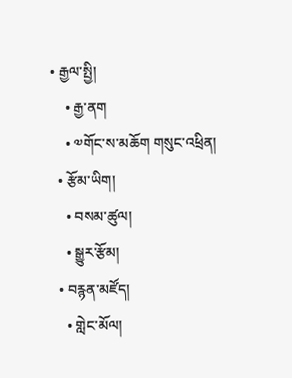• རྒྱལ་སྤྱི།
    • རྒྱ་ནག
    • ༧གོང་ས་མཆོག གསུང་འཕྲིན།
  • རྩོམ་ཡིག།
    • བསམ་ཚུལ།
    • སྒྱུར་རྩོམ།
  • བརྙན་མཛོད།
    • གླེང་མོལ།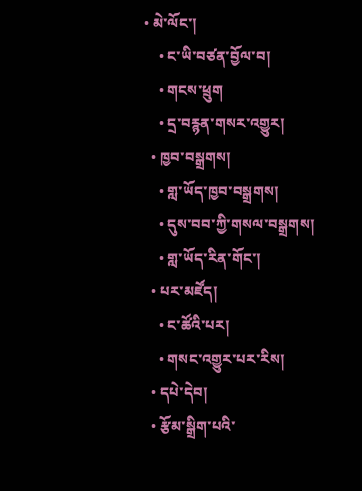• མེ་ལོང་།
    • ང་ཡི་བཙན་བྱོལ་བ།
    • གངས་ཕྲུག
    • དྲ་བརྙན་གསར་འགྱུར།
  • ཁྱབ་བསྒྲགས།
    • གླ་ཡོད་ཁྱབ་བསྒྲགས།
    • དུས་བབ་ཀྱི་གསལ་བསྒྲགས།
    • གླ་ཡོད་རིན་གོང་།
  • པར་མཛོད།
    • ང་ཚོའི་པར།
    • གསང་འགྱུར་པར་རིས།
  • དཔེ་དེབ།
  • རྩོམ་སྒྲིག་པའི་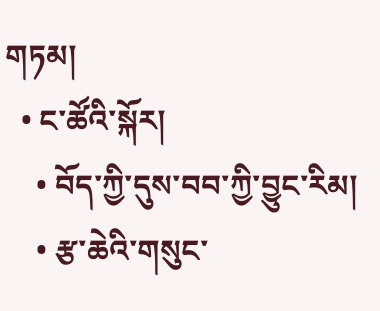གཏམ།
  • ང་ཚོའི་སྐོར།
    • བོད་ཀྱི་དུས་བབ་ཀྱི་བྱུང་རིམ།
    • རྩ་ཆེའི་གསུང་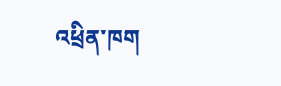འཕྲིན་ཁག